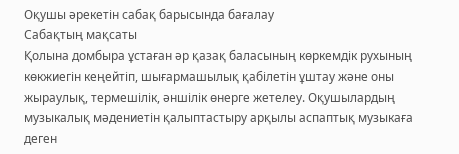Оқушы әрекетін сабақ барысында бағалау
Сабақтың мақсаты
Қолына домбыра ұстаған әр қазақ баласының көркемдік рухының көкжиегін кеңейтіп, шығармашылық қабілетін ұштау және оны жыраулық, термешілік, әншілік өнерге жетелеу. Оқушылардың музыкалық мәдениетін қалыптастыру арқылы аспаптық музыкаға деген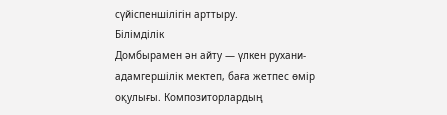сүйіспеншілігін арттыру.
Білімділік
Домбырамен ән айту — үлкен рухани-адамгершілік мектеп, баға жетпес өмір оқулығы. Композиторлардың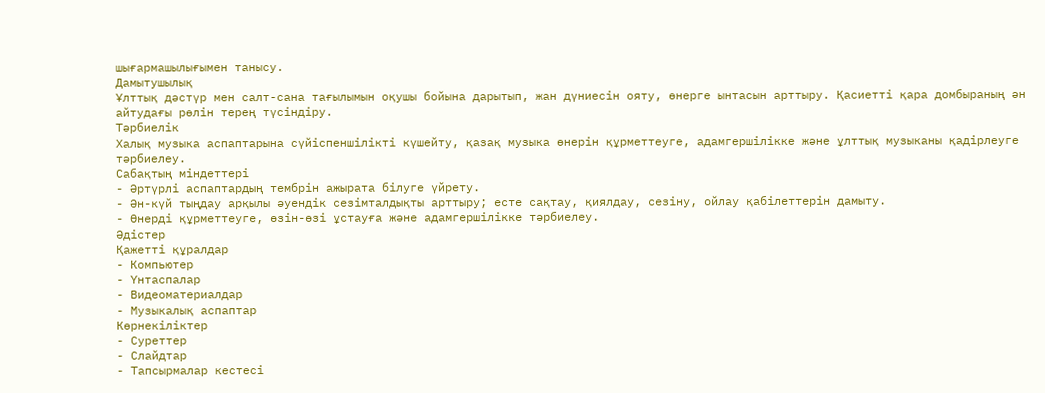шығармашылығымен танысу.
Дамытушылық
Ұлттық дәстүр мен салт-сана тағылымын оқушы бойына дарытып, жан дүниесін ояту, өнерге ынтасын арттыру. Қасиетті қара домбыраның ән айтудағы рөлін терең түсіндіру.
Тәрбиелік
Халық музыка аспаптарына сүйіспеншілікті күшейту, қазақ музыка өнерін құрметтеуге, адамгершілікке және ұлттық музыканы қадірлеуге тәрбиелеу.
Сабақтың міндеттері
- Әртүрлі аспаптардың тембрін ажырата білуге үйрету.
- Ән-күй тыңдау арқылы әуендік сезімталдықты арттыру; есте сақтау, қиялдау, сезіну, ойлау қабілеттерін дамыту.
- Өнерді құрметтеуге, өзін-өзі ұстауға және адамгершілікке тәрбиелеу.
Әдістер
Қажетті құралдар
- Компьютер
- Үнтаспалар
- Видеоматериалдар
- Музыкалық аспаптар
Көрнекіліктер
- Суреттер
- Слайдтар
- Тапсырмалар кестесі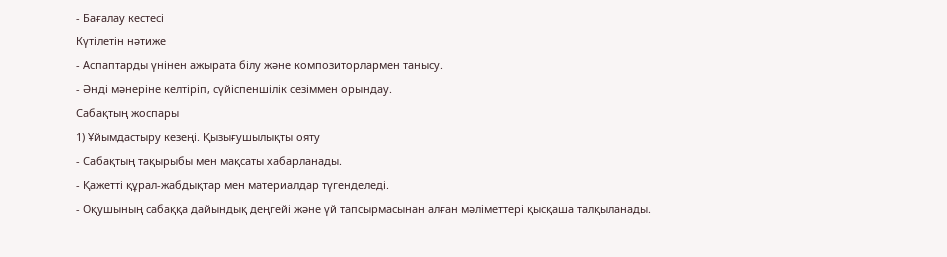- Бағалау кестесі
Күтілетін нәтиже
- Аспаптарды үнінен ажырата білу және композиторлармен танысу.
- Әнді мәнеріне келтіріп, сүйіспеншілік сезіммен орындау.
Сабақтың жоспары
1) Ұйымдастыру кезеңі. Қызығушылықты ояту
- Сабақтың тақырыбы мен мақсаты хабарланады.
- Қажетті құрал-жабдықтар мен материалдар түгенделеді.
- Оқушының сабаққа дайындық деңгейі және үй тапсырмасынан алған мәліметтері қысқаша талқыланады.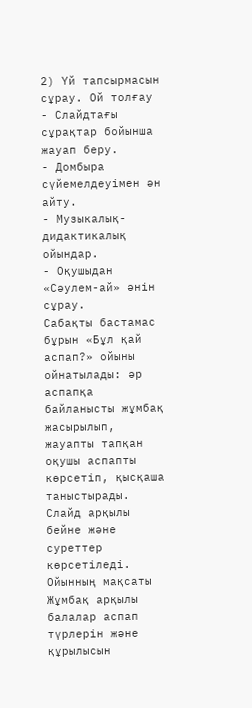2) Үй тапсырмасын сұрау. Ой толғау
- Слайдтағы сұрақтар бойынша жауап беру.
- Домбыра сүйемелдеуімен ән айту.
- Музыкалық-дидактикалық ойындар.
- Оқушыдан «Сәулем-ай» әнін сұрау.
Сабақты бастамас бұрын «Бұл қай аспап?» ойыны ойнатылады: әр аспапқа байланысты жұмбақ жасырылып, жауапты тапқан оқушы аспапты көрсетіп, қысқаша таныстырады. Слайд арқылы бейне және суреттер көрсетіледі.
Ойынның мақсаты
Жұмбақ арқылы балалар аспап түрлерін және құрылысын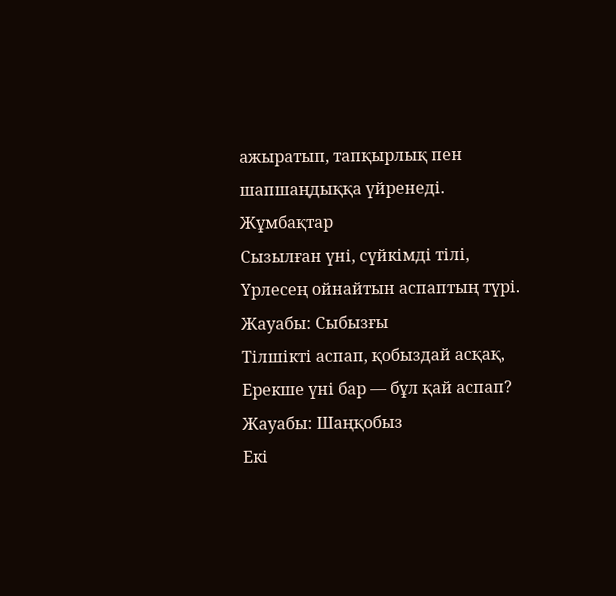ажыратып, тапқырлық пен шапшаңдыққа үйренеді.
Жұмбақтар
Сызылған үні, сүйкімді тілі,
Үрлесең ойнайтын аспаптың түрі.
Жауабы: Сыбызғы
Тілшікті аспап, қобыздай асқақ,
Ерекше үні бар — бұл қай аспап?
Жауабы: Шаңқобыз
Екі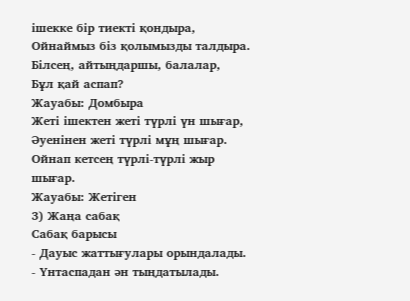ішекке бір тиекті қондыра,
Ойнаймыз біз қолымызды талдыра.
Білсең, айтыңдаршы, балалар,
Бұл қай аспап?
Жауабы: Домбыра
Жеті ішектен жеті түрлі үн шығар,
Әуенінен жеті түрлі мұң шығар.
Ойнап кетсең түрлі-түрлі жыр шығар.
Жауабы: Жетіген
3) Жаңа сабақ
Сабақ барысы
- Дауыс жаттығулары орындалады.
- Үнтаспадан ән тыңдатылады.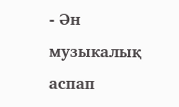- Ән музыкалық аспап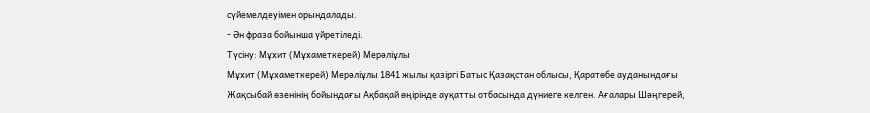сүйемелдеуімен орындалады.
- Ән фраза бойынша үйретіледі.
Түсіну: Мұхит (Мұхаметкерей) Мерәліұлы
Мұхит (Мұхаметкерей) Мерәліұлы 1841 жылы қазіргі Батыс Қазақстан облысы, Қаратөбе ауданындағы Жақсыбай өзенінің бойындағы Ақбақай өңірінде ауқатты отбасында дүниеге келген. Ағалары Шәңгерей,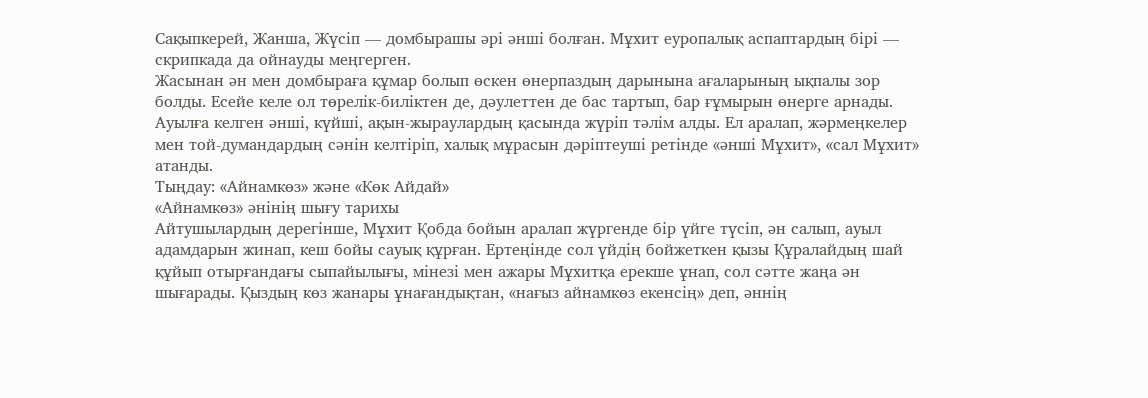Сақыпкерей, Жанша, Жүсіп — домбырашы әрі әнші болған. Мұхит еуропалық аспаптардың бірі — скрипкада да ойнауды меңгерген.
Жасынан ән мен домбыраға құмар болып өскен өнерпаздың дарынына ағаларының ықпалы зор болды. Есейе келе ол төрелік-биліктен де, дәулеттен де бас тартып, бар ғұмырын өнерге арнады. Ауылға келген әнші, күйші, ақын-жыраулардың қасында жүріп тәлім алды. Ел аралап, жәрмеңкелер мен той-думандардың сәнін келтіріп, халық мұрасын дәріптеуші ретінде «әнші Мұхит», «сал Мұхит» атанды.
Тыңдау: «Айнамкөз» және «Көк Айдай»
«Айнамкөз» әнінің шығу тарихы
Айтушылардың дерегінше, Мұхит Қобда бойын аралап жүргенде бір үйге түсіп, ән салып, ауыл адамдарын жинап, кеш бойы сауық құрған. Ертеңінде сол үйдің бойжеткен қызы Құралайдың шай құйып отырғандағы сыпайылығы, мінезі мен ажары Мұхитқа ерекше ұнап, сол сәтте жаңа ән шығарады. Қыздың көз жанары ұнағандықтан, «нағыз айнамкөз екенсің» деп, әннің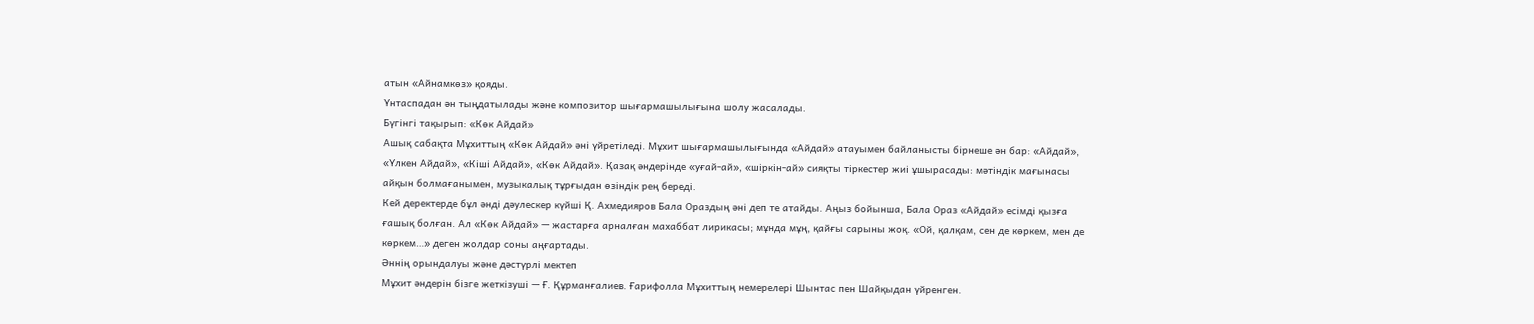атын «Айнамкөз» қояды.
Үнтаспадан ән тыңдатылады және композитор шығармашылығына шолу жасалады.
Бүгінгі тақырып: «Көк Айдай»
Ашық сабақта Мұхиттың «Көк Айдай» әні үйретіледі. Мұхит шығармашылығында «Айдай» атауымен байланысты бірнеше ән бар: «Айдай», «Үлкен Айдай», «Кіші Айдай», «Көк Айдай». Қазақ әндерінде «уғай-ай», «шіркін-ай» сияқты тіркестер жиі ұшырасады: мәтіндік мағынасы айқын болмағанымен, музыкалық тұрғыдан өзіндік рең береді.
Кей деректерде бұл әнді дәулескер күйші Қ. Ахмедияров Бала Ораздың әні деп те атайды. Аңыз бойынша, Бала Ораз «Айдай» есімді қызға ғашық болған. Ал «Көк Айдай» — жастарға арналған махаббат лирикасы; мұнда мұң, қайғы сарыны жоқ. «Ой, қалқам, сен де көркем, мен де көркем…» деген жолдар соны аңғартады.
Әннің орындалуы және дәстүрлі мектеп
Мұхит әндерін бізге жеткізуші — Ғ. Құрманғалиев. Ғарифолла Мұхиттың немерелері Шынтас пен Шайқыдан үйренген.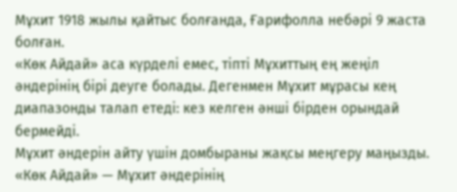Мұхит 1918 жылы қайтыс болғанда, Ғарифолла небәрі 9 жаста болған.
«Көк Айдай» аса күрделі емес, тіпті Мұхиттың ең жеңіл әндерінің бірі деуге болады. Дегенмен Мұхит мұрасы кең диапазонды талап етеді: кез келген әнші бірден орындай бермейді.
Мұхит әндерін айту үшін домбыраны жақсы меңгеру маңызды. «Көк Айдай» — Мұхит әндерінің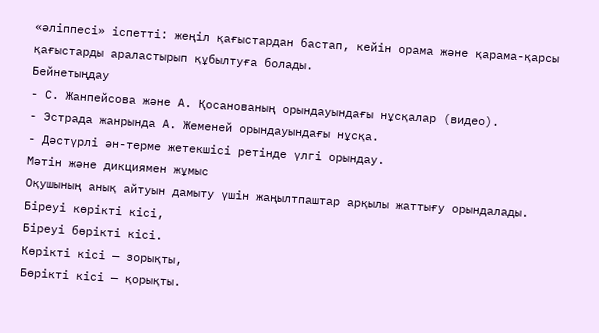«әліппесі» іспетті: жеңіл қағыстардан бастап, кейін орама және қарама-қарсы қағыстарды араластырып құбылтуға болады.
Бейнетыңдау
- С. Жанпейсова және А. Қосанованың орындауындағы нұсқалар (видео).
- Эстрада жанрында А. Жеменей орындауындағы нұсқа.
- Дәстүрлі ән-терме жетекшісі ретінде үлгі орындау.
Мәтін және дикциямен жұмыс
Оқушының анық айтуын дамыту үшін жаңылтпаштар арқылы жаттығу орындалады.
Біреуі көрікті кісі,
Біреуі бөрікті кісі.
Көрікті кісі — зорықты,
Бөрікті кісі — қорықты.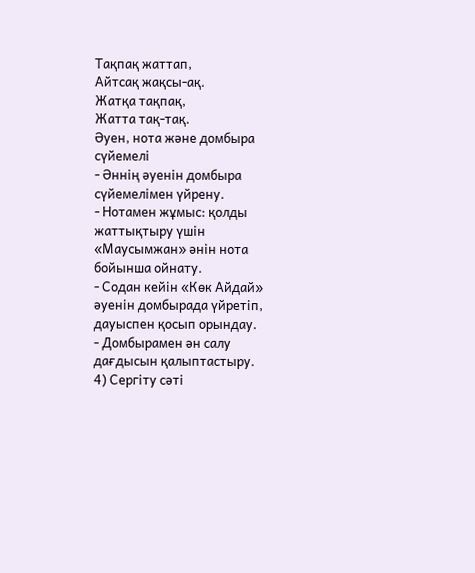Тақпақ жаттап,
Айтсақ жақсы-ақ.
Жатқа тақпақ,
Жатта тақ-тақ.
Әуен, нота және домбыра сүйемелі
- Әннің әуенін домбыра сүйемелімен үйрену.
- Нотамен жұмыс: қолды жаттықтыру үшін «Маусымжан» әнін нота бойынша ойнату.
- Содан кейін «Көк Айдай» әуенін домбырада үйретіп, дауыспен қосып орындау.
- Домбырамен ән салу дағдысын қалыптастыру.
4) Сергіту сәті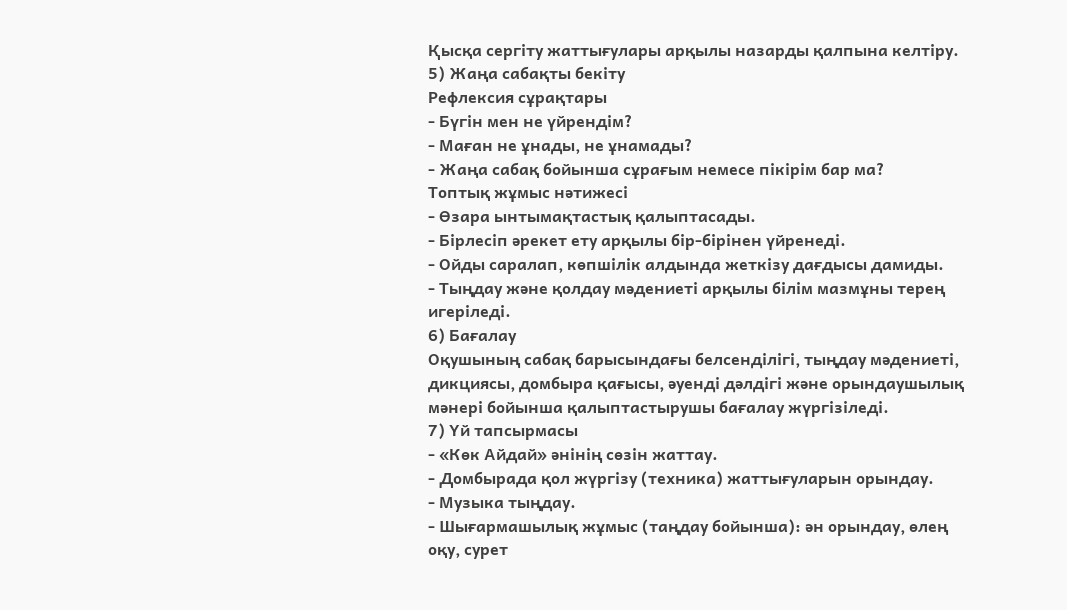Қысқа сергіту жаттығулары арқылы назарды қалпына келтіру.
5) Жаңа сабақты бекіту
Рефлексия сұрақтары
- Бүгін мен не үйрендім?
- Маған не ұнады, не ұнамады?
- Жаңа сабақ бойынша сұрағым немесе пікірім бар ма?
Топтық жұмыс нәтижесі
- Өзара ынтымақтастық қалыптасады.
- Бірлесіп әрекет ету арқылы бір-бірінен үйренеді.
- Ойды саралап, көпшілік алдында жеткізу дағдысы дамиды.
- Тыңдау және қолдау мәдениеті арқылы білім мазмұны терең игеріледі.
6) Бағалау
Оқушының сабақ барысындағы белсенділігі, тыңдау мәдениеті, дикциясы, домбыра қағысы, әуенді дәлдігі және орындаушылық мәнері бойынша қалыптастырушы бағалау жүргізіледі.
7) Үй тапсырмасы
- «Көк Айдай» әнінің сөзін жаттау.
- Домбырада қол жүргізу (техника) жаттығуларын орындау.
- Музыка тыңдау.
- Шығармашылық жұмыс (таңдау бойынша): ән орындау, өлең оқу, сурет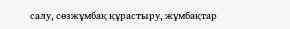салу, сөзжұмбақ құрастыру, жұмбақтар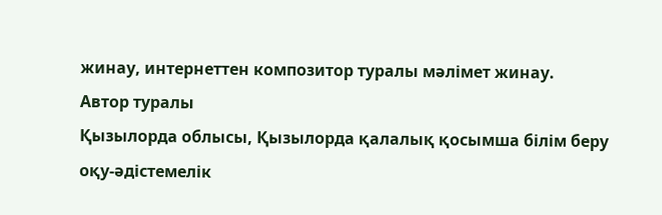жинау, интернеттен композитор туралы мәлімет жинау.
Автор туралы
Қызылорда облысы, Қызылорда қалалық қосымша білім беру оқу-әдістемелік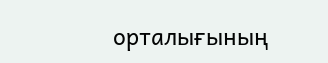орталығының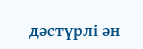дәстүрлі ән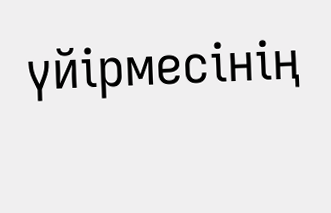үйірмесінің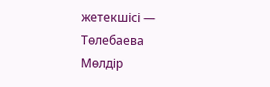жетекшісі — Төлебаева Мөлдір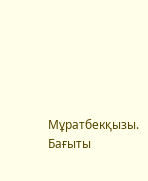Мұратбекқызы.
Бағыты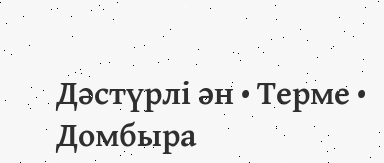Дәстүрлі ән • Терме • Домбыра